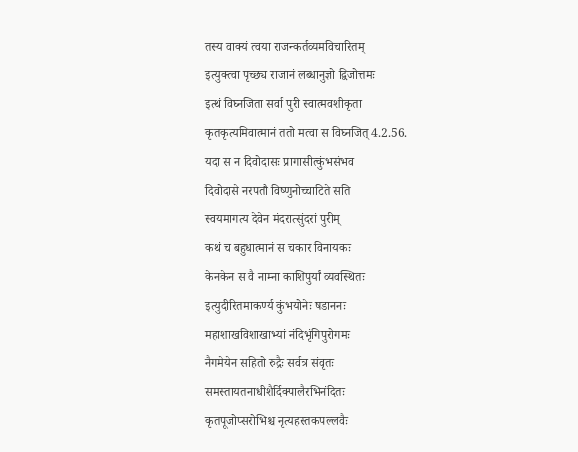तस्य वाक्यं त्वया राजन्कर्तव्यमविचारितम्
इत्युक्त्वा पृच्छ्य राजानं लब्धानुज्ञो द्विजोत्तमः
इत्थं विघ्नजिता सर्वा पुरी स्वात्मवशीकृता
कृतकृत्यमिवात्मानं ततो मत्वा स विघ्नजित् 4.2.56.
यदा स न दिवोदासः प्रागासीत्कुंभसंभव
दिवोदासे नरपतौ विष्णुनोच्चाटिते सति
स्वयमागत्य देवेन मंदरात्सुंदरां पुरीम्
कथं च बहुधात्मानं स चकार विनायकः
केनकेन स वै नाम्ना काशिपुर्यां व्यवस्थितः
इत्युदीरितमाकर्ण्य कुंभयोनेः षडाननः
महाशाखविशाखाभ्यां नंदिभृंगिपुरोगमः
नैगमेयेन सहितो रुद्रैः सर्वत्र संवृतः
समस्तायतनाधीशैर्दिक्पालैरभिनंदितः
कृतपूजोप्सरोभिश्च नृत्यहस्तकपल्लवैः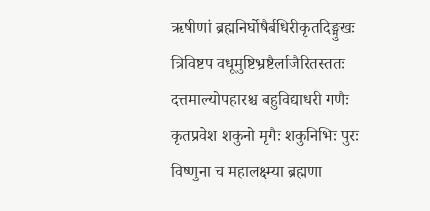ऋषीणां ब्रह्मनिर्घोषैर्बधिरीकृतदिङ्मुखः
त्रिविष्टप वधूमुष्टिभ्रष्टैर्लाजैरितस्ततः
दत्तमाल्योपहारश्च बहुविद्याधरी गणैः
कृतप्रवेश शकुनो मृगैः शकुनिभिः पुरः
विष्णुना च महालक्ष्म्या ब्रह्मणा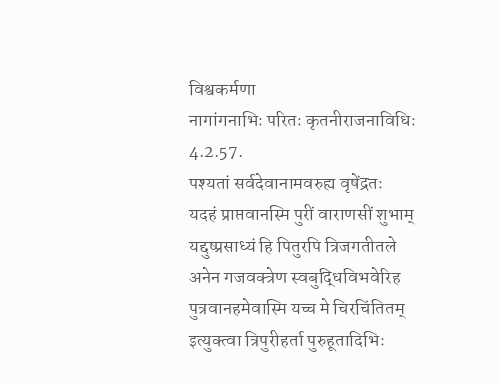विश्वकर्मणा
नागांगनाभिः परितः कृतनीराजनाविधिः 4.2.57.
पश्यतां सर्वदेवानामवरुह्य वृषेंद्रतः
यदहं प्राप्तवानस्मि पुरीं वाराणसीं शुभाम्
यद्दुष्प्रसाध्यं हि पितुरपि त्रिजगतीतले
अनेन गजवक्त्रेण स्वबुद्धिविभवेरिह
पुत्रवानहमेवास्मि यच्च मे चिरचिंतितम्
इत्युक्त्वा त्रिपुरीहर्ता पुरुहूतादिभिः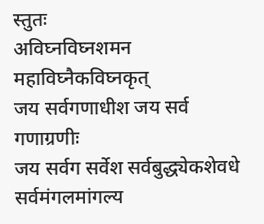स्तुतः
अविघ्नविघ्नशमन महाविघ्नैकविघ्नकृत्
जय सर्वगणाधीश जय सर्व गणाग्रणीः
जय सर्वग सर्वेश सर्वबुद्ध्येकशेवधे
सर्वमंगलमांगल्य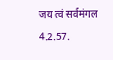जय त्वं सर्वमंगल 4.2.57.